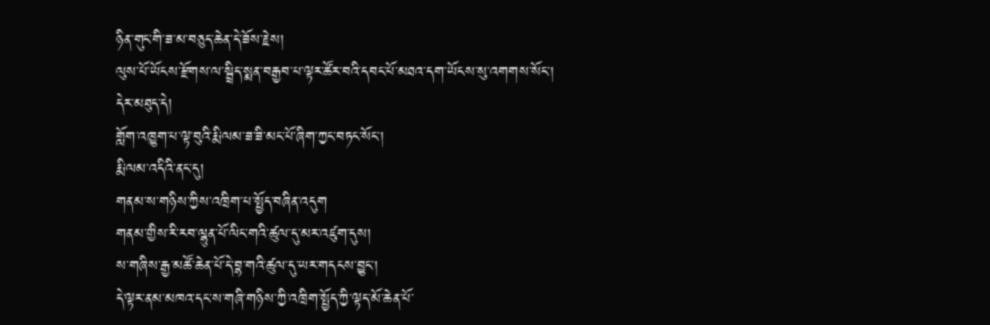ཉིན་གུང་གི་ཟ་མ་བཅུད་ཆེན་དེ་ཟོས་རྗེས།
ལུས་པོ་ཡོངས་རྫོགས་ལ་སྦྲིད་སྨན་བརྒྱབ་པ་ལྟར་ཚོར་བའི་དབང་པོ་མཐའ་དག་ཡོངས་སུ་འགགས་སོང་།
དེར་མཐུད་དེ།
གློག་འཁྱུག་པ་ལྟ་བུའི་རྨི་ལམ་ཟ་ཟི་མང་པོ་ཞིག་ཀྱང་བཏང་སོང་།
རྨི་ལམ་འདིའི་ནང་དུ།
གནམ་ས་གཉིས་ཀྱིས་འཁྲིག་པ་སྤྱོད་བཞིན་འདུག
གནམ་གྱིས་རི་རབ་ལྷུན་པོ་ལིང་གའི་ཚུལ་དུ་མར་འཛུག་དུས།
ས་གཞིས་རྒྱ་མཚོ་ཆེན་པོ་དེ་བྷ་གའི་ཚུལ་དུ་ཡར་གདངས་བྱུང་།
དེ་ལྟར་ནམ་མཁའ་དང་ས་གཞི་གཉིས་ཀྱི་འཁྲིག་སྤྱོད་ཀྱི་ལྟད་མོ་ཆེན་པོ་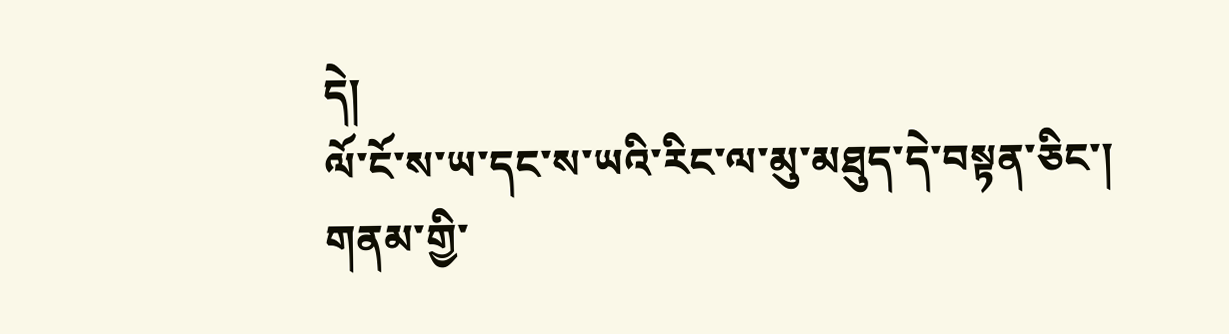དེ།
ལོ་ངོ་ས་ཡ་དང་ས་ཡའི་རིང་ལ་མུ་མཐུད་དེ་བསྟན་ཅིང་།
གནམ་གྱི་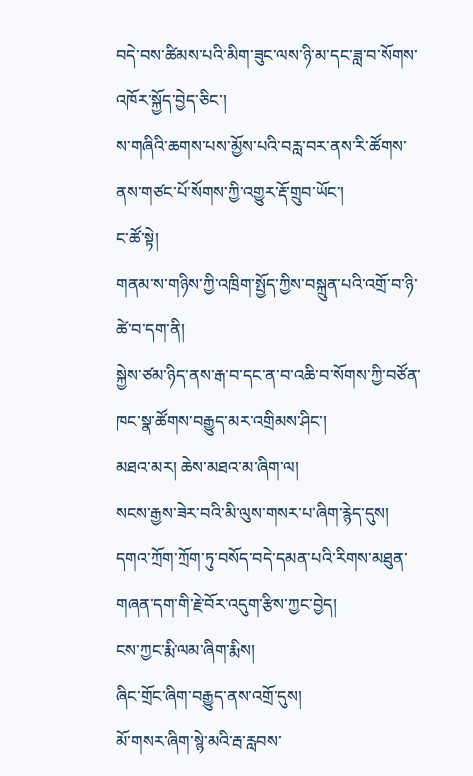བདེ་བས་ཚིམས་པའི་མིག་ཟུང་ལས་ཉི་མ་དང་ཟླ་བ་སོགས་འཁོར་སྐྱོད་བྱེད་ཅིང་།
ས་གཞིའི་ཆགས་པས་མྱོས་པའི་བརླ་བར་ནས་རི་ཚོགས་ནས་གཙང་པོ་སོགས་ཀྱི་འགྱུར་རྡོ་གྲུབ་ཡོང་།
ང་ཚོ་སྟེ།
གནམ་ས་གཉིས་ཀྱི་འཁྲིག་སྤྱོད་ཀྱིས་བསྐྲུན་པའི་འགྲོ་བ་ཉི་ཚེ་བ་དག་ནི།
སྐྱེས་ཙམ་ཉིད་ནས་རྒ་བ་དང་ན་བ་འཆི་བ་སོགས་ཀྱི་བཙོན་ཁང་སྣ་ཚོགས་བརྒྱུད་མར་འགྲིམས་ཤིང་།
མཐའ་མར། ཆེས་མཐའ་མ་ཞིག་ལ།
སངས་རྒྱས་ཟེར་བའི་མི་ལུས་གསར་པ་ཞིག་རྙེད་དུས།
དགའ་ཀྲོག་ཀྲོག་ཏུ་བསོད་བདེ་དམན་པའི་རིགས་མཐུན་གཞན་དག་གི་རྗེ་བོར་འདུག་རྩིས་ཀྱང་བྱེད།
ངས་ཀྱང་རྨི་ལམ་ཞིག་རྨིས།
ཞིང་གྲོང་ཞིག་བརྒྱུད་ནས་འགྲོ་དུས།
མོ་གསར་ཞིག་སྙེ་མའི་རྦ་རླབས་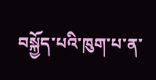བསྐྱོད་པའི་ཁུག་པ་ན་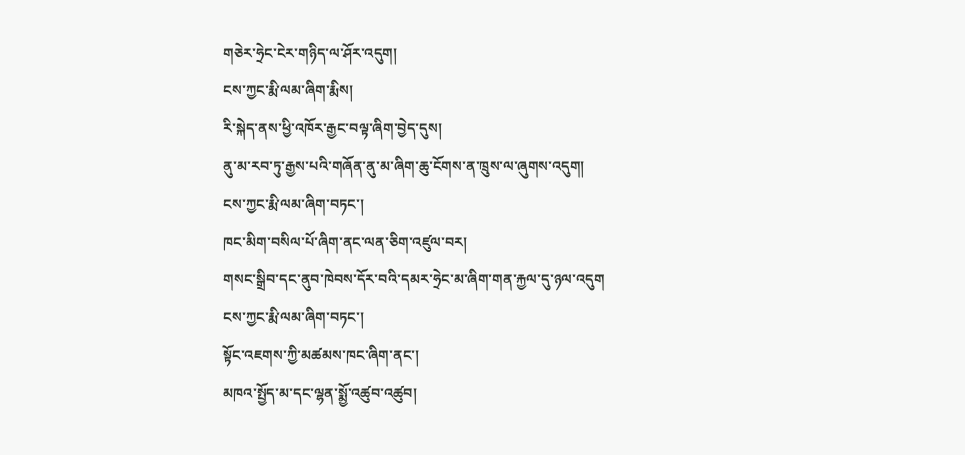གཅེར་ཧྲེང་ངེར་གཉིད་ལ་ཤོར་འདུག།
ངས་ཀྱང་རྨི་ལམ་ཞིག་རྨིས།
རི་སྐེད་ནས་ཕྱི་འཁོར་རྒྱང་བལྟ་ཞིག་བྱེད་དུས།
ནུ་མ་རབ་ཏུ་རྒྱས་པའི་གཞོན་ནུ་མ་ཞིག་ཆུ་ངོགས་ན་ཁྲུས་ལ་ཞུགས་འདུག།
ངས་ཀྱང་རྨི་ལམ་ཞིག་བཏང་།
ཁང་མིག་བསིལ་པོ་ཞིག་ནང་ལན་ཅིག་འཛུལ་བར།
གསང་སྒྲིབ་དང་ནུབ་ཁེབས་དོར་བའི་དམར་ཧྲེང་མ་ཞིག་གན་རྐྱལ་དུ་ཉལ་འདུག
ངས་ཀྱང་རྨི་ལམ་ཞིག་བཏང་།
སྟོང་འཇགས་ཀྱི་མཚམས་ཁང་ཞིག་ནང་།
མཁའ་སྤྱོད་མ་དང་ལྷན་སྨྱོ་འཚུབ་འཚུབ།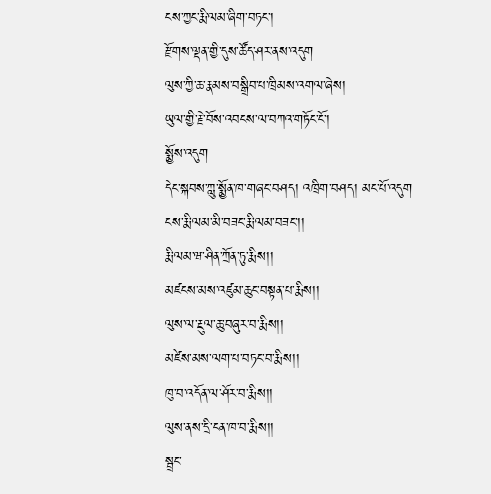ངས་ཀྱང་རྨི་ལམ་ཞིག་བཏང་།
རྫོགས་ལྡན་གྱི་དུས་ཚོད་ཤར་ནས་འདུག
ལུས་ཀྱི་ཆ་རྣམས་བསྒྲིབ་པ་ཁྲིམས་འགལ་ཞེས།
ཡུལ་གྱི་རྗེ་བོས་འབངས་ལ་བཀའ་གཏོང་ངོ་།
སྨྱོས་འདུག
དེང་སྐབས་ཀླུ་སྨྱོན་ཁ་གཞང་བཤད། འཁྲིག་བཤད། མང་པོ་འདུག
ངས་རྨི་ལམ་མི་བཟང་རྨི་ལམ་བཟང་།།
རྨི་ལམ་ཝ་ཤིན་ཀྲོན་ཏུ་རྨིས།།
མཛངས་མས་འཛུམ་ཆུང་བསྟན་པ་རྨིས།།
ལུས་ལ་རྔུལ་ཆུ་བཞུར་བ་རྨིས།།
མཛེས་མས་ལག་པ་བཏང་བ་རྨིས།།
ཁུ་བ་འདོན་ལ་ཤོར་བ་རྨིས།།
ལུས་ནས་དྲི་ངན་ཁ་བ་རྨིས།།
སྦྲང་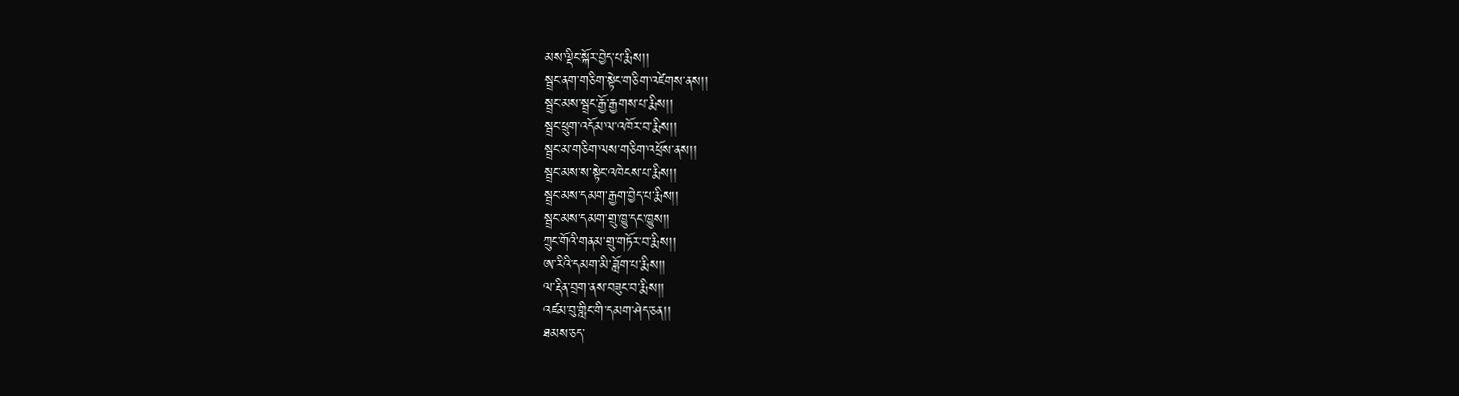མས་ལྡིང་སྐོར་བྱེད་པ་རྨིས།།
སྦྲང་ནག་གཅིག་སྟེང་གཅིག་འཛེགས་ནས།།
སྦྲང་མས་སྦྲང་རྒྱོ་རྒྱགས་པ་རྨིས།།
སྦྲང་ཕྲུག་འདོམ་ལ་འཁོར་བ་རྨིས།།
སྦྲང་མ་གཅིག་ལས་གཅིག་འཕྲོས་ནས།།
སྦྲང་མས་ས་སྟེང་འཁེངས་པ་རྨིས།།
སྦྲང་མས་དམག་རྒྱག་བྱེད་པ་རྨིས།།
སྦྲང་མས་དམག་གྲུ་ཁྱུ་དང་ཁྱུས།།
ཀྲུང་གོའི་གནམ་གྲུ་གཏོར་བ་རྨིས།།
ཨ་རིའི་དམག་མི་ཟློག་པ་རྨིས།།
ལ་རྡིན་བྲག་ནས་བཟུང་བ་རྨིས།།
འཛམ་བུ་གླིང་གི་དམག་ཤེད་ཅན།།
ཐམས་ཅད་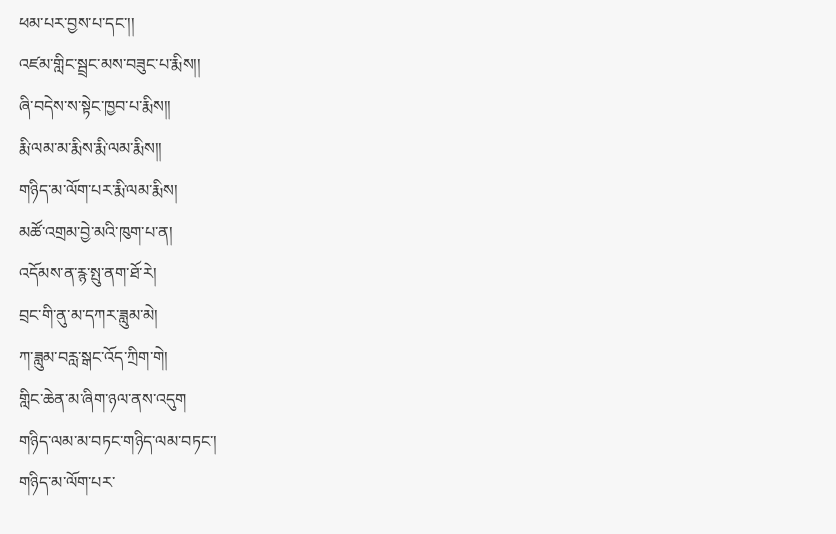ཕམ་པར་བྱས་པ་དང་།།
འཛམ་གླིང་སྦྲང་མས་བཟུང་པ་རྨིས།།
ཞི་བདེས་ས་སྟེང་ཁྱབ་པ་རྨིས།།
རྨི་ལམ་མ་རྨིས་རྨི་ལམ་རྨིས།།
གཉིད་མ་ལོག་པར་རྨི་ལམ་རྨིས།
མཚོ་འགྲམ་བྱེ་མའི་ཁུག་པ་ན།
འདོམས་ན་རྙ་སྤུ་ནག་ཐོ་རེ།
བྲང་གི་ནུ་མ་དཀར་ཟླུམ་མེ།
ཀ་ཟླུམ་བརླ་སྒང་འོད་ཀྲིག་གེ།
གླིང་ཆེན་མ་ཞིག་ཉལ་ནས་འདུག
གཉིད་ལམ་མ་བཏང་གཉིད་ལམ་བཏང་།
གཉིད་མ་ལོག་པར་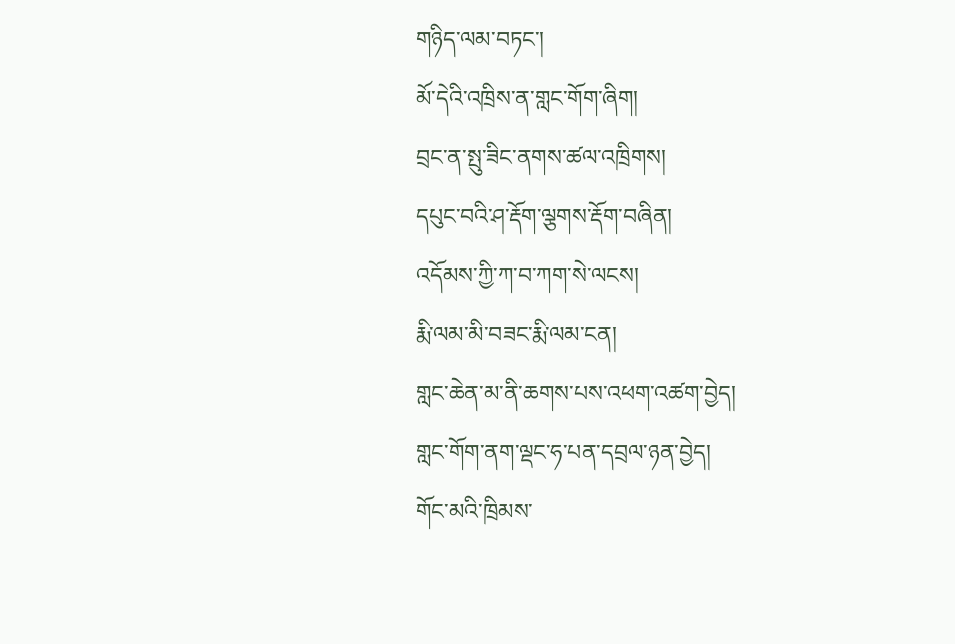གཉིད་ལམ་བཏང་།
མོ་དེའི་འཁྲིས་ན་གླང་གོག་ཞིག།
བྲང་ན་སྤུ་ཟིང་ནགས་ཚལ་འཁྲིགས།
དཔུང་བའི་ཤ་རྡོག་ལྕགས་རྡོག་བཞིན།
འདོམས་ཀྱི་ཀ་བ་ཀག་སེ་ལངས།
རྨི་ལམ་མི་བཟང་རྨི་ལམ་ངན།
གླང་ཆེན་མ་ནི་ཆགས་པས་འཕག་འཚག་བྱེད།
གླང་གོག་ནག་ལྡང་ཧ་པན་དབྲལ་ཉན་བྱེད།
གོང་མའི་ཁྲིམས་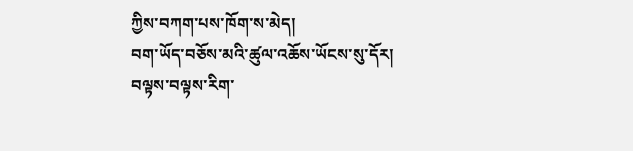ཀྱིས་བཀག་པས་ཁོག་ས་མེད།
བག་ཡོད་བཅོས་མའི་ཚུལ་འཆོས་ཡོངས་སུ་དོར།
བལྟས་བལྟས་རིག་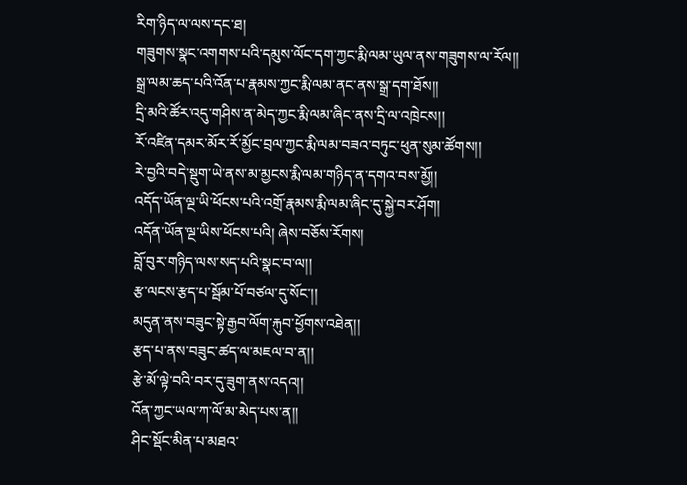རིག་ཉིད་ལ་ལས་དང་ཐ།
གཟུགས་སྣང་འགགས་པའི་དམུས་ལོང་དག་ཀྱང་རྨི་ལམ་ཡུལ་ནས་གཟུགས་ལ་རོལ།།
སྒྲ་ལམ་ཆད་པའི་འོན་པ་རྣམས་ཀྱང་རྨི་ལམ་ནང་ནས་སྒྲ་དག་ཐོས།།
དྲི་མའི་ཚོར་འདུ་གཤིས་ན་མེད་ཀྱང་རྨི་ལམ་ཞིང་ནས་དྲི་ལ་འཁྲེངས།།
རོ་འཛིན་དམར་མོར་རོ་མྱོང་བྲལ་ཀྱང་རྨི་ལམ་བཟའ་བཏུང་ཕུན་སུམ་ཚོགས།།
རེ་བྱའི་བདེ་སྡུག་ཡེ་ནས་མ་མྱངས་རྨི་ལམ་གཉིད་ན་དགའ་བས་མྱོ།།
འདོད་ཡོན་ལྔ་ཡི་ཕོངས་པའི་འགྲོ་རྣམས་རྨི་ལམ་ཞིང་དུ་སྐྱེ་བར་ཤོག།
འདོན་ཡོན་ལྔ་ཡིས་ཕོངས་པའི། ཞེས་བཅོས་རོགས།
བློ་བུར་གཉིད་ལས་སད་པའི་སྣང་བ་ལ།།
རྩ་ལངས་རྩད་པ་སྦོམ་པོ་བཙལ་དུ་སོང་།།
མདུན་ནས་བཟུང་སྟེ་རྒྱབ་ལོག་རྐུབ་ཕྱོགས་འཐེན།།
རྩད་པ་ནས་བཟུང་ཚད་ལ་མཇལ་བ་ན།།
རྩེ་མོ་ལྟེ་བའི་བར་དུ་ཟུག་ནས་འདའ།།
འོན་ཀྱང་ཡལ་ཀ་ལོ་མ་མེད་པས་ན།།
ཤིང་སྡོང་མིན་པ་མཐའ་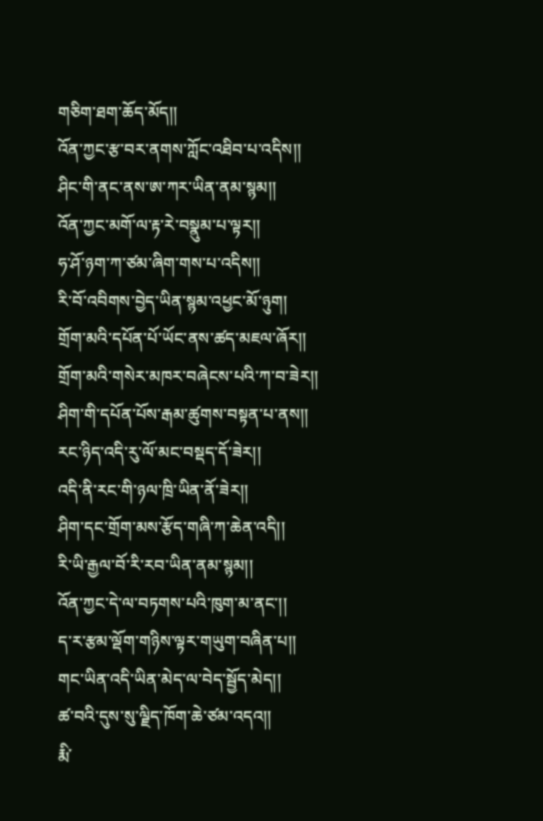གཅིག་ཐག་ཆོད་མོད།།
འོན་ཀྱང་རྩ་བར་ནགས་ཀློང་འཐིབ་པ་འདིས།།
ཤིང་གི་ནང་ནས་ཨ་ཀར་ཡིན་ནམ་སྙམ།།
འོན་ཀྱང་མགོ་ལ་རྟ་རེ་བསྣུམ་པ་ལྟར།།
ཧ་ཤོ་ཉག་ཀ་ཙམ་ཞིག་གས་པ་འདིས།།
རི་བོ་འབིགས་བྱེད་ཡིན་སྙམ་འཕྱང་མོ་ཉུག།
གྲོག་མའི་དཔོན་པོ་ཡོང་ནས་ཚད་མཇལ་ཞོར།།
གྲོག་མའི་གསེར་མཁར་བཞེངས་པའི་ཀ་བ་ཟེར།།
ཤིག་གི་དཔོན་པོས་རྒམ་ཚུགས་བསྟན་པ་ནས།།
རང་ཉིད་འདི་རུ་ལོ་མང་བསྡད་དོ་ཟེར།།
འདི་ནི་རང་གི་ཉལ་ཁྲི་ཡིན་ནོ་ཟེར།།
ཤིག་དང་གྲོག་མས་རྩོད་གཞི་ཀ་ཆེན་འདི།།
རི་ཡི་རྒྱལ་བོ་རི་རབ་ཡིན་ནམ་སྙམ།།
འོན་ཀྱང་དེ་ལ་བཏགས་པའི་ཁུག་མ་ནང་།།
ད་ར་རྩམ་ལྡོག་གཉིས་ལྟར་གཡུག་བཞིན་པ།།
གང་ཡིན་འདི་ཡིན་མེད་ལ་བེད་སྦྱོད་མེད།།
ཚ་བའི་དུས་སུ་ལྗིད་ཁོག་ཆེ་ཙམ་འདའ།།
རྨི་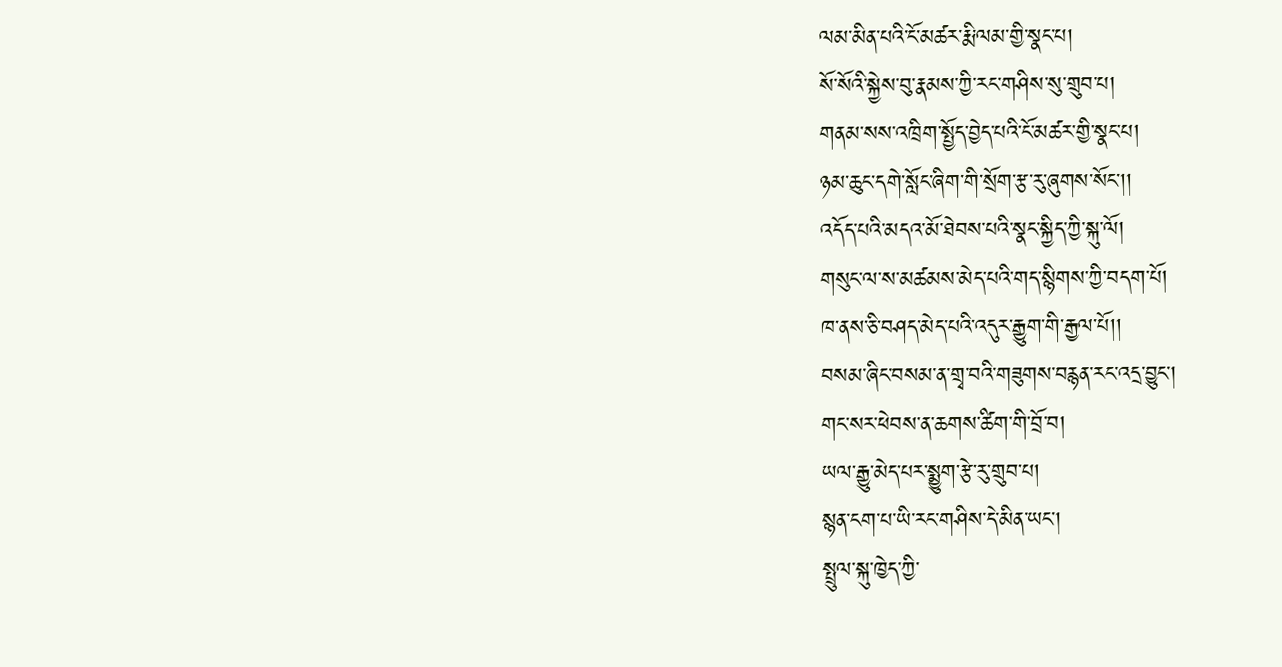ལམ་མིན་པའི་ངོ་མཚར་རྨི་ལམ་གྱི་སྣང་པ།
སོ་སོའི་སྐྱེས་བུ་རྣམས་ཀྱི་རང་གཤིས་སུ་གྲུབ་པ།
གནམ་སས་འཁྲིག་སྤྱོད་བྱེད་པའི་ངོ་མཚར་གྱི་སྣང་པ།
ཉམ་ཆུང་དགེ་སློང་ཞིག་གི་སྲོག་རྩ་རུ་ཞུགས་སོང་།།
འདོད་པའི་མདའ་མོ་ཐེབས་པའི་སྣང་སྐྱིད་ཀྱི་སྐུ་ལོ།
གསུང་ལ་ས་མཚམས་མེད་པའི་གད་སྙིགས་ཀྱི་བདག་པོ།
ཁ་ནས་ཅི་བཤད་མེད་པའི་འདུར་རྒྱུག་གི་རྒྱལ་པོ།།
བསམ་ཞིང་བསམ་ན་གྲྭ་བའི་གཟུགས་བརྙན་རང་འདྲ་བྱུང་།
གང་སར་ཕེབས་ན་ཆགས་ཚིག་གི་བྲོ་བ།
ཡལ་རྒྱུ་མེད་པར་སྨྱུག་རྩེ་རུ་གྲུབ་པ།
སྙན་ངག་པ་ཡི་རང་གཤིས་དེ་མིན་ཡང།
སྤྲུལ་སྐུ་ཁྱེད་ཀྱི་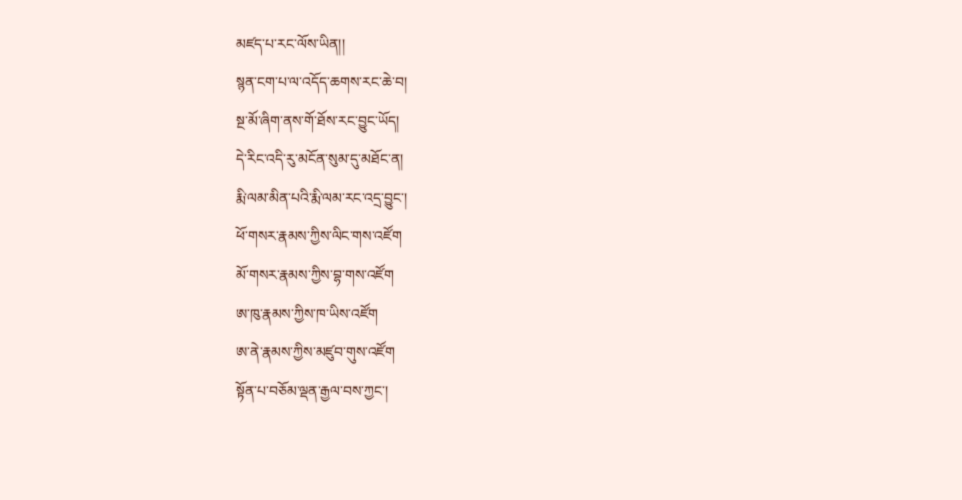མཛད་པ་རང་ལོས་ཡིན།།
སྙན་ངག་པ་ལ་འདོད་ཆགས་རང་ཆེ་བ།
སྔ་མོ་ཞིག་ནས་གོ་ཐོས་རང་བྱུང་ཡོད།
དེ་རིང་འདི་རུ་མངོན་སུམ་དུ་མཐོང་ན།
རྨི་ལམ་མིན་པའི་རྨི་ལམ་རང་འདྲ་བྱུང་།
ཕོ་གསར་རྣམས་ཀྱིས་ལིང་གས་འཛོག
མོ་གསར་རྣམས་ཀྱིས་བྷ་གས་འཛོག
ཨ་ཁུ་རྣམས་ཀྱིས་ཁ་ཡིས་འཛོག
ཨ་ནེ་རྣམས་ཀྱིས་མཛུབ་གུས་འཛོག
སྟོན་པ་བཅོམ་ལྡན་རྒྱལ་བས་ཀྱང་།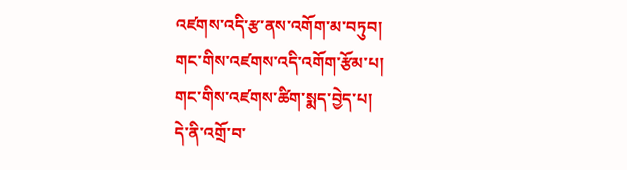འཛགས་འདི་རྩ་ནས་འགོག་མ་བཏུབ།
གང་གིས་འཛགས་འདི་འགོག་རྩོམ་པ།
གང་གིས་འཛགས་ཚིག་སྨད་བྱེད་པ།
དེ་ནི་འགྲོ་བ་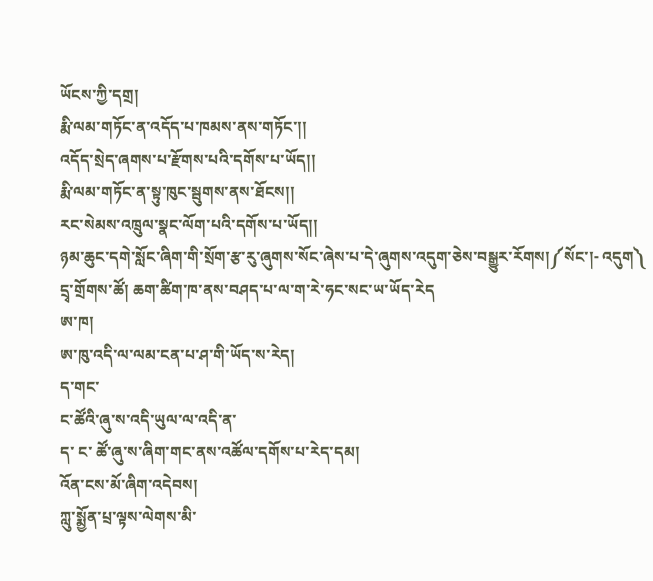ཡོངས་ཀྱི་དགྲ།
རྨི་ལམ་གཏོང་ན་འདོད་པ་ཁམས་ནས་གཏོང་།།
འདོད་སྲེད་ཞགས་པ་རྫོགས་པའི་དགོས་པ་ཡོད།།
རྨི་ལམ་གཏོང་ན་སྟུ་ཁུང་སྦུགས་ནས་ཐོངས།།
རང་སེམས་འཁྲུལ་སྣང་ལོག་པའི་དགོས་པ་ཡོད།།
ཉམ་ཆུང་དགེ་སློང་ཞིག་གི་སྲོག་རྩ་རུ་ཞུགས་སོང་ཞེས་པ་དེ་ཞུགས་འདུག་ཅེས་བསྒྱུར་རོགས།༼སོང་།- འདུག༽
དྲྭ་གྲོགས་ཚོ། ཆག་ཚིག་ཁ་ནས་བཤད་པ་ལ་ག་རེ་ཧང་སང་ཡ་ཡོད་རེད
ཨ་ཁ།
ཨ་ཁུ་འདི་ལ་ལམ་ངན་པ་ཤ་གི་ཡོད་ས་རེད།
ད་གང་
ང་ཚོའི་ཞུ་ས་འདི་ཡུལ་ལ་འདི་ན་
ད་ ང་ ཚོ་ཞུ་ས་ཞིག་གང་ནས་འཚོལ་དགོས་པ་རེད་དམ།
འོན་ངས་མོ་ཞིག་འདེབས།
ཀླུ་སྨྱོན་པྲ་ལྟས་ལེགས་མི་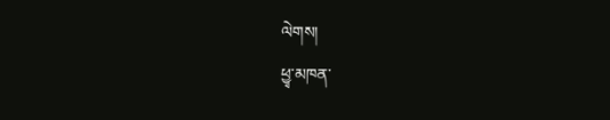ལེགས།
ཕྱྭ་མཁན་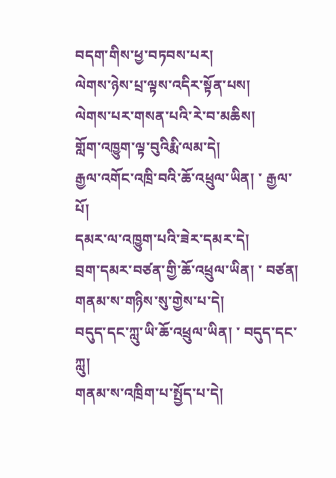བདག་གིས་ཕྱ་བཏབས་པར།
ལེགས་ཉེས་པྲ་ལྟས་འདིར་སྟོན་པས།
ལེགས་པར་གསན་པའི་རེ་བ་མཆིས།
གློག་འཁྱུག་ལྟ་བུའིརྨི་ལམ་དེ།
རྒྱལ་འགོང་འཁྲི་བའི་ཆོ་འཕྲུལ་ཡིན། ་ རྒྱལ་པོ།
དམར་ལ་འཁྱུག་པའི་ཟེར་དམར་དེ།
བྲག་དམར་བཙན་གྱི་ཆོ་འཕྲུལ་ཡིན། ་ བཙན།
གནམ་ས་གཉིས་སུ་གྱེས་པ་དེ།
བདུད་དང་ཀླུ་ཡི་ཆོ་འཕྲུལ་ཡིན། ་ བདུད་དང་ཀླུ།
གནམ་ས་འཁྲིག་པ་སྤྱོད་པ་དེ།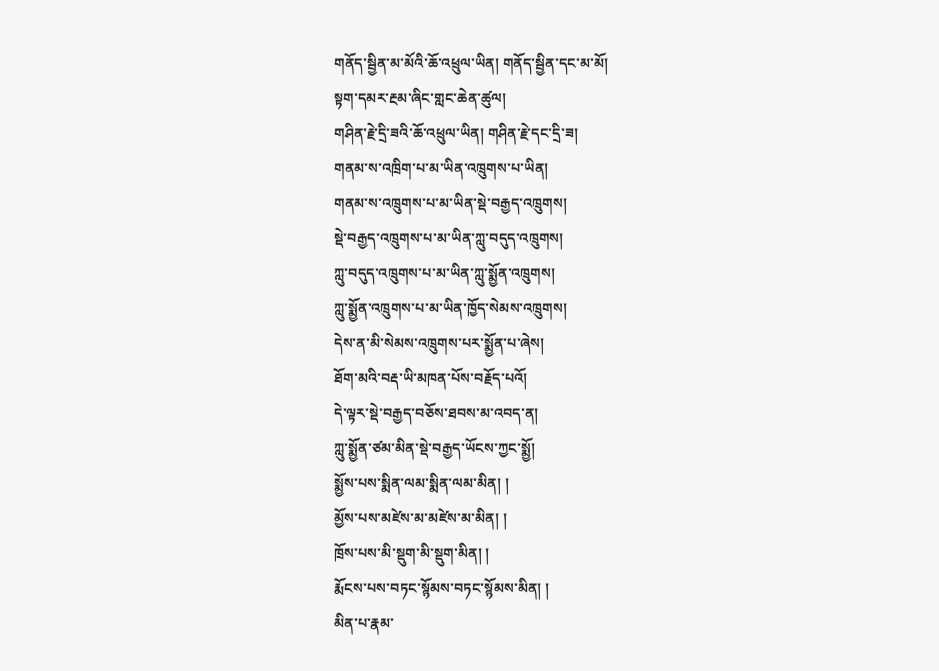གནོད་སྦྱིན་མ་མོའི་ཆོ་འཕྲུལ་ཡིན། གནོད་སྦྱིན་དང་མ་མོ།
སྟག་དམར་རྔམ་ཞིང་གླང་ཆེན་ཚུལ།
གཤིན་རྗེ་དྲི་ཟའི་ཆོ་འཕྲུལ་ཡིན། གཤིན་རྗེ་དང་དྲི་ཟ།
གནམ་ས་འཁྲིག་པ་མ་ཡིན་འཁྲུགས་པ་ཡིན།
གནམ་ས་འཁྲུགས་པ་མ་ཡིན་སྡེ་བརྒྱད་འཁྲུགས།
སྡེ་བརྒྱད་འཁྲུགས་པ་མ་ཡིན་ཀླུ་བདུད་འཁྲུགས།
ཀླུ་བདུད་འཁྲུགས་པ་མ་ཡིན་ཀླུ་སྨྱོན་འཁྲུགས།
ཀླུ་སྨྱོན་འཁྲུགས་པ་མ་ཡིན་ཁྱོད་སེམས་འཁྲུགས།
དེས་ན་མི་སེམས་འཁྲུགས་པར་སྨྱོན་པ་ཞེས།
ཐོག་མའི་བརྡ་ཡི་མཁན་པོས་བརྗོད་པའོ།
དེ་ལྟར་སྡེ་བརྒྱད་བཅོས་ཐབས་མ་འབད་ན།
ཀླུ་སྨྱོན་ཙམ་མིན་སྡེ་བརྒྱད་ཡོངས་ཀྱང་སྨྱོ།
སྨྱོས་པས་སྨིན་ལམ་སྨིན་ལམ་མིན། །
མྱོས་པས་མཛེས་མ་མཛེས་མ་མིན། །
ཁྲོས་པས་མི་སྡུག་མི་སྡུག་མིན། །
རྨོངས་པས་བཏང་སྙོམས་བཏང་སྙོམས་མིན། །
མིན་པ་རྣམ་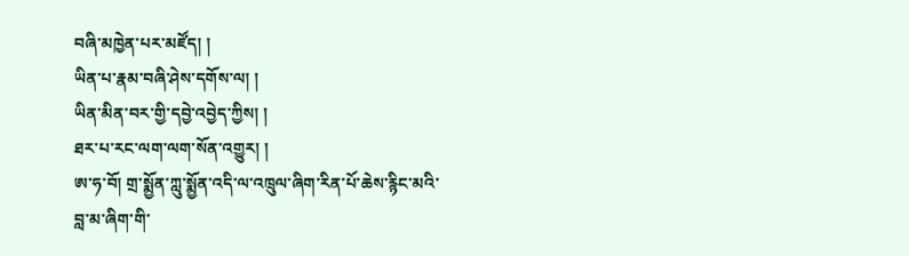བཞི་མཁྱེན་པར་མཛོད། །
ཡིན་པ་རྣམ་བཞི་ཤེས་དགོས་ལ། །
ཡིན་མིན་བར་གྱི་དབྱེ་འབྱེད་ཀྱིས། །
ཐར་པ་རང་ལག་ལག་སོན་འགྱུར། །
ཨ་ཧ་བོ། གྲ་སྨྱོན་ཀླུ་སྨྱོན་འདི་ལ་འཁྲུལ་ཞིག་རིན་པོ་ཆེས་རྙིང་མའི་བླ་མ་ཞིག་གི་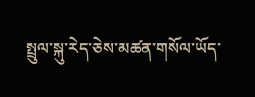སྤྲུལ་སྐུ་རེད་ཅེས་མཚན་གསོལ་ཡོད་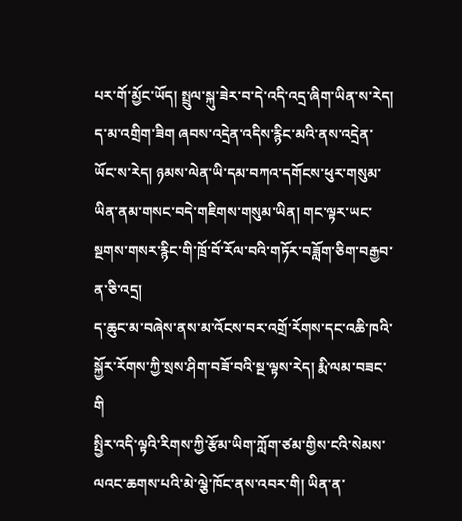པར་གོ་མྱོང་ཡོད། སྤྲུལ་སྐུ་ཟེར་བ་དེ་འདི་འདྲ་ཞིག་ཡིན་ས་རེད། ད་མ་འགྲིག་ཟིག ཞབས་འདྲེན་འདིས་རྙིང་མའི་ནས་འདྲེན་ཡོང་ས་རེད། ཉམས་ལེན་ཡི་དམ་བཀའ་དགོངས་ཕུར་གསུམ་ཡིན་ནམ་གསང་བདེ་གཇིགས་གསུམ་ཡིན། གང་ལྟར་ཡང་སྔགས་གསར་རྙིང་གི་ཁྲོ་བོ་རོལ་བའི་གཏོར་བཟློག་ཅིག་བརྒྱབ་ན་ཅི་འདྲ།
ད་ཆུང་མ་བཞེས་ནས་མ་འོངས་བར་འགྲོ་རོགས་དང་འཆི་ཁའི་སྐྱོར་རོགས་ཀྱི་སྲས་ཤིག་བཟོ་བའི་སྔ་ལྟས་རེད། རྨི་ལམ་བཟང་གི
སྤྱིར་འདི་ལྟའི་རིགས་ཀྱི་རྩོམ་ཡིག་ཀློག་ཙམ་གྱིས་ངའི་སེམས་ལའང་ཆགས་པའི་མེ་ལྕེ་ཁོང་ནས་འབར་གི། ཡིན་ན་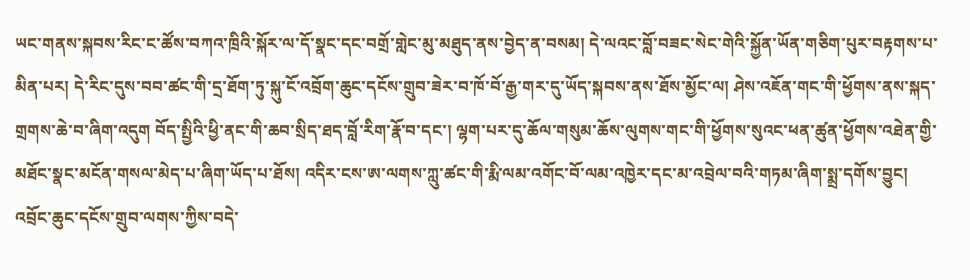ཡང་གནས་སྐབས་རིང་ང་ཚོས་བཀའ་ཁྲིའི་སྐོར་ལ་དོ་སྣང་དང་བགྲོ་གླེང་མུ་མཐུད་ནས་བྱེད་ན་བསམ། དེ་ལའང་བློ་བཟང་སེང་གེའི་སྐྱོན་ཡོན་གཅིག་པུར་བརྟགས་པ་མིན་པར། དེ་རིང་དུས་བབ་ཚང་གི་དྲ་ཐོག་ཏུ་སྐུ་ངོ་འབྲོག་ཆུང་དངོས་གྲུབ་ཟེར་བ་ཁོ་བོ་རྒྱ་གར་དུ་ཡོད་སྐབས་ནས་ཐོས་མྱོང་ལ། ཤེས་འཇོན་གང་གི་ཕྱོགས་ནས་སྐད་གྲགས་ཆེ་བ་ཞིག་འདུག བོད་སྤྱིའི་ཕྱི་ནང་གི་ཆབ་སྲིད་ཐད་བློ་རིག་རྣོ་བ་དང་། ལྷག་པར་དུ་ཆོལ་གསུམ་ཆོས་ལུགས་གང་གི་ཕྱོགས་སུའང་ཕན་ཚུན་ཕྱོགས་འཐེན་གྱི་མཐོང་སྣང་མངོན་གསལ་མེད་པ་ཞིག་ཡོད་པ་ཐོས། འདིར་ངས་ཨ་ལགས་ཀླུ་ཚང་གི་རྨི་ལམ་འགོང་བོ་ལམ་འཁྱེར་དང་མ་འབྲེལ་བའི་གཏམ་ཞིག་སྨྲ་དགོས་བྱུང།
འབྲོང་ཆུང་དངོས་གྲུབ་ལགས་ཀྱིས་བདེ་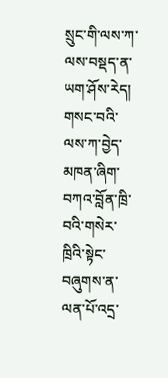སྲུང་གི་ལས་ཀ་ལས་བསྡད་ན་ཡག་ཤོས་རེད།
གསང་བའི་ལས་ཀ་བྱེད་མཁན་ཞིག་བཀའ་བློན་ཁྲི་བའི་གསེར་ཁྲིའི་སྟེང་བཞུགས་ན་ལན་པོ་འདྲ་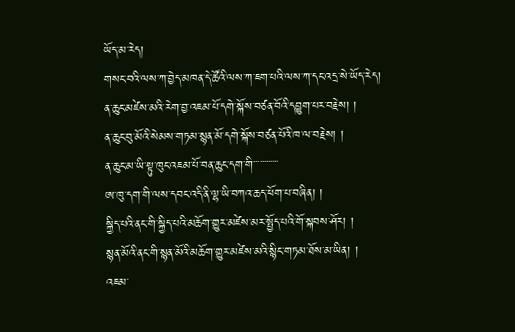ཡོད་མ་རེད།
གསང་བའི་ལས་ཀ་བྱེད་མཁན་དེ་ཚོའི་ལས་ཀ་ཇག་པའི་ལས་ཀ་དང་འདྲ་སེ་ཡོད་རེད།
ན་ཆུང་མཛེས་མའི་རེག་བྱ་འཇམ་པོ་དགེ་སྐོས་བཙན་བོའི་དབྱུག་པར་བརྗེས། །
ན་ཆུང་བུ་མོའི་སེམས་གཏམ་སྙན་མོ་དགེ་སྐོས་བཙན་པོའི་ཁ་ལ་བརྗེས། །
ན་ཆུང་མ་ཡི་སྟུ་ཁུང་འཇམ་པོ་བན་ཆུང་དག་གི་་་་་་་་་་་་
ཨ་ཁུ་དག་གི་ལས་དབང་འདི་ནི་ལྷ་ཡི་བཀའ་ཆད་ཕོག་པ་བཞིན། །
སྐྱིད་པའི་ནང་གི་སྐྱིད་པའི་མཆོག་གྱུར་མཛེས་མར་སྤྱོད་པའི་གོ་སྐབས་ཤོར། །
སྙན་མོའི་ནང་གི་སྙན་མོའི་མཆོག་གྱུར་མཛེས་མའི་སྙིང་གཏམ་ཐོས་མ་ཡིན། །
འཇམ་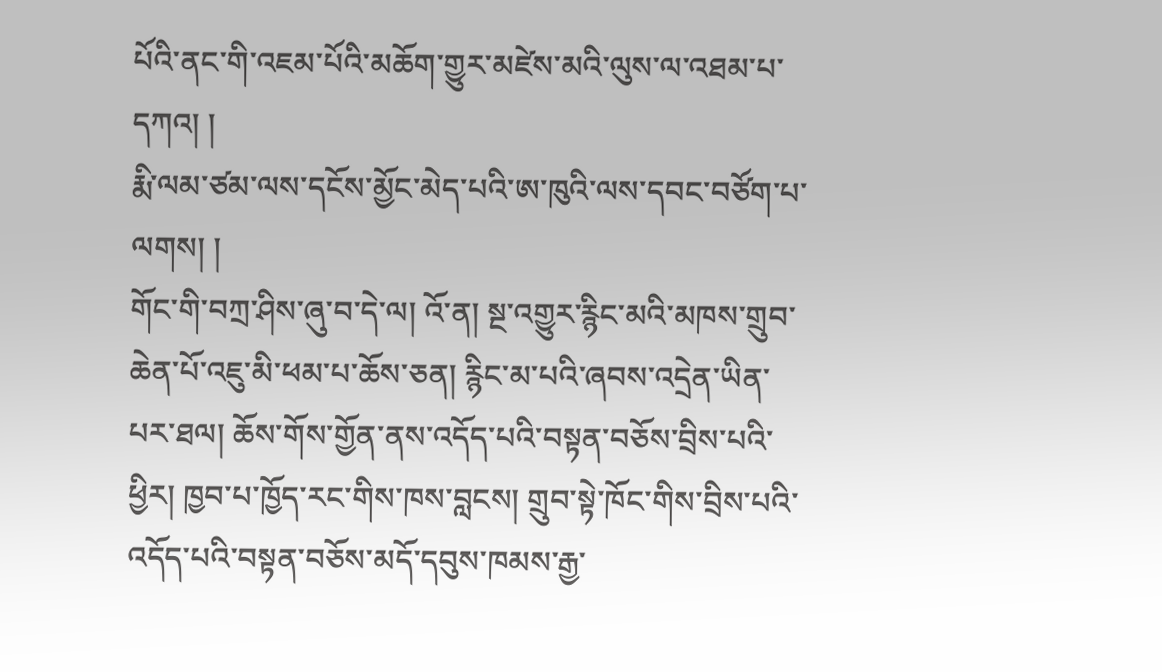པོའི་ནང་གི་འཇམ་པོའི་མཆོག་གྱུར་མཛེས་མའི་ལུས་ལ་འཐམ་པ་དཀའ། །
རྨི་ལམ་ཙམ་ལས་དངོས་མྱོང་མེད་པའི་ཨ་ཁུའི་ལས་དབང་བཙོག་པ་ལགས། །
གོང་གི་བཀྲ་ཤིས་ཞུ་བ་དེ་ལ། འོ་ན། སྔ་འགྱུར་རྙིང་མའི་མཁས་གྲུབ་ཆེན་པོ་འཇུ་མི་ཕམ་པ་ཆོས་ཅན། རྙིང་མ་པའི་ཞབས་འདྲེན་ཡིན་པར་ཐལ། ཆོས་གོས་གྱོན་ནས་འདོད་པའི་བསྟན་བཅོས་བྲིས་པའི་ཕྱིར། ཁྱབ་པ་ཁྱོད་རང་གིས་ཁས་བླངས། གྲུབ་སྟེ་ཁོང་གིས་བྲིས་པའི་འདོད་པའི་བསྟན་བཅོས་མདོ་དབུས་ཁམས་རྒྱ་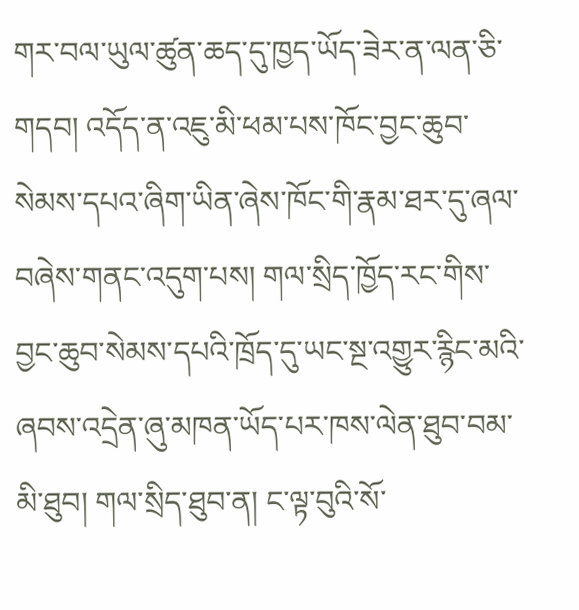གར་བལ་ཡུལ་ཚུན་ཆད་དུ་ཁྱད་ཡོད་ཟེར་ན་ལན་ཅི་གདབ། འདོད་ན་འཇུ་མི་ཕམ་པས་ཁོང་བྱང་ཆུབ་སེམས་དཔའ་ཞིག་ཡིན་ཞེས་ཁོང་གི་རྣམ་ཐར་དུ་ཞལ་བཞེས་གནང་འདུག་པས། གལ་སྲིད་ཁྱོད་རང་གིས་བྱང་ཆུབ་སེམས་དཔའི་ཁྲོད་དུ་ཡང་སྔ་འགྱུར་རྙིང་མའི་ཞབས་འདྲེན་ཞུ་མཁན་ཡོད་པར་ཁས་ལེན་ཐུབ་བམ་མི་ཐུབ། གལ་སྲིད་ཐུབ་ན། ང་ལྟ་བུའི་སོ་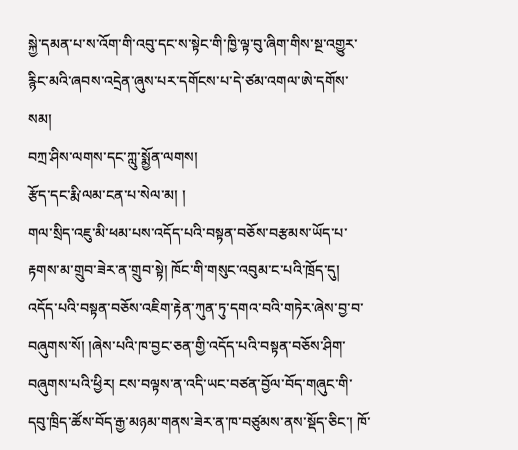སྐྱེ་དམན་པ་ས་འོག་གི་འབུ་དང་ས་སྟེང་གི་ཁྱི་ལྟ་བུ་ཞིག་གིས་སྔ་འགྱུར་རྙིང་མའི་ཞབས་འདྲེན་ཞུས་པར་དགོངས་པ་དེ་ཙམ་འགལ་ཨེ་དགོས་སམ།
བཀྲ་ཤིས་ལགས་དང་ཀླུ་སྨྱོན་ལགས།
རྩོད་དང་རྨི་ལམ་ངན་པ་སེལ་མ། །
གལ་སྲིད་འཇུ་མི་ཕམ་པས་འདོད་པའི་བསྟན་བཅོས་བརྩམས་ཡོད་པ་རྟགས་མ་གྲུབ་ཟེར་ན་གྲུབ་སྟེ། ཁོང་གི་གསུང་འབུམ་ང་པའི་ཁྲོད་དུ། འདོད་པའི་བསྟན་བཅོས་འཇིག་རྟེན་ཀུན་ཏུ་དགའ་བའི་གཏེར་ཞེས་བྱ་བ་བཞུགས་སོ། །ཞེས་པའི་ཁ་བྱང་ཅན་གྱི་འདོད་པའི་བསྟན་བཅོས་ཤིག་བཞུགས་པའི་ཕྱིར། ངས་བལྟས་ན་འདི་ཡང་བཙན་བྱོལ་བོད་གཞུང་གི་དབུ་ཁྲིད་ཚོས་བོད་རྒྱ་མཉམ་གནས་ཟེར་ན་ཁ་བཙུམས་ནས་སྡོད་ཅིང་། ཁོ་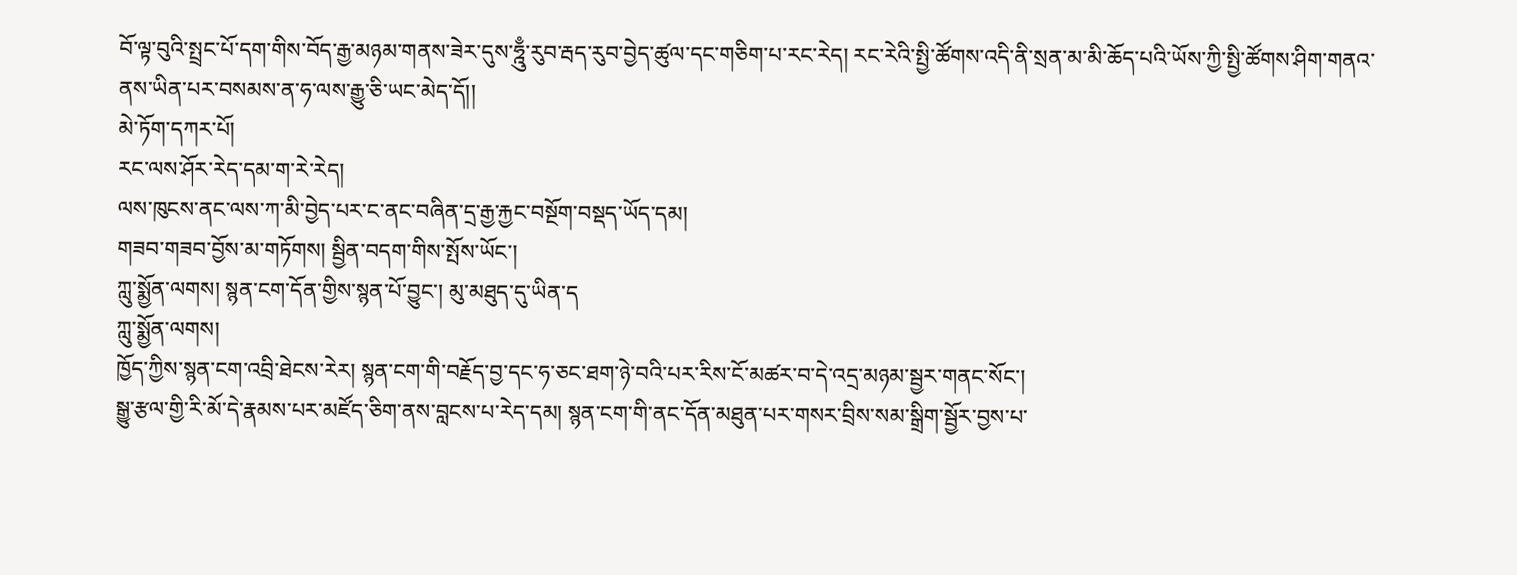བོ་ལྟ་བུའི་སྤྲང་པོ་དག་གིས་བོད་རྒྱ་མཉམ་གནས་ཟེར་དུས་ཧྰུྃ་རུབ་རྦད་རུབ་བྱེད་ཚུལ་དང་གཅིག་པ་རང་རེད། རང་རེའི་སྤྱི་ཚོགས་འདི་ནི་སྲན་མ་མི་ཆོད་པའི་ཡོས་ཀྱི་སྤྱི་ཚོགས་ཤིག་གནའ་ནས་ཡིན་པར་བསམས་ན་ཧ་ལས་རྒྱུ་ཅི་ཡང་མེད་དོ།།
མེ་ཏོག་དཀར་པོ།
རང་ལས་ཤོར་རེད་དམ་ག་རེ་རེད།
ལས་ཁུངས་ནང་ལས་ཀ་མི་བྱེད་པར་ང་ནང་བཞིན་དྲ་རྒྱ་རྐྱང་བསྔོག་བསྡད་ཡོད་དམ།
གཟབ་གཟབ་བྱོས་མ་གཏོགས། སྦྱིན་བདག་གིས་སྤོས་ཡོང་།
ཀླུ་སྨྱོན་ལགས། སྙན་ངག་དོན་གྱིས་སྙན་པོ་བྱུང་། མུ་མཐུད་དུ་ཡིན་ད
ཀླུ་སྨྱོན་ལགས།
ཁྱོད་ཀྱིས་སྙན་ངག་འབྲི་ཐེངས་རེར། སྙན་ངག་གི་བརྗོད་བྱ་དང་ཧ་ཅང་ཐག་ཉེ་བའི་པར་རིས་ངོ་མཚར་བ་དེ་འདྲ་མཉམ་སྦྱར་གནང་སོང་།
སྒྱུ་རྩལ་གྱི་རི་མོ་དེ་རྣམས་པར་མཛོད་ཅིག་ནས་བླངས་པ་རེད་དམ། སྙན་ངག་གི་ནང་དོན་མཐུན་པར་གསར་བྲིས་སམ་སྒྲིག་སྦྱོར་བྱས་པ་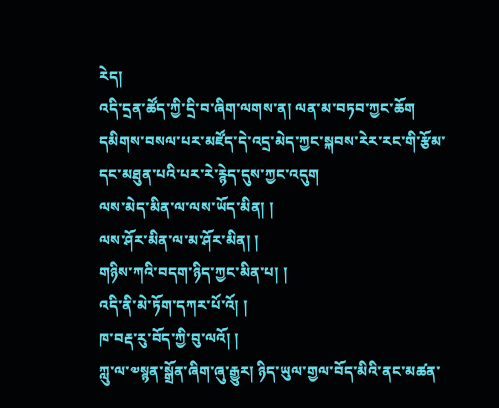རེད།
འདི་དྲན་ཚོད་ཀྱི་དྲི་བ་ཞིག་ལགས་ན། ལན་མ་བཏབ་ཀྱང་ཆོག
དམིགས་བསལ་པར་མཛོད་དེ་འདྲ་མེད་ཀྱང་སྐབས་རེར་རང་གི་རྩོམ་དང་མཐུན་པའི་པར་རེ་རྙེད་དུས་ཀྱང་འདུག
ལས་མེད་མིན་ལ་ལས་ཡོད་མིན། །
ལས་ཤོར་མིན་ལ་མ་ཤོར་མིན། །
གཉིས་ཀའི་བདག་ཉིད་ཀྱང་མིན་པ། །
འདི་ནི་མེ་ཏོག་དཀར་པོ་འོ། །
ཁ་བརྡ་རུ་བོད་ཀྱི་བུ་ལའོ། །
ཀླུ་ལ་༧སྙན་སྒྲོན་ཞིག་ཞུ་རྒྱུར། ཉིད་ཡུལ་གྱལ་བོད་མིའི་ནང་མཚན་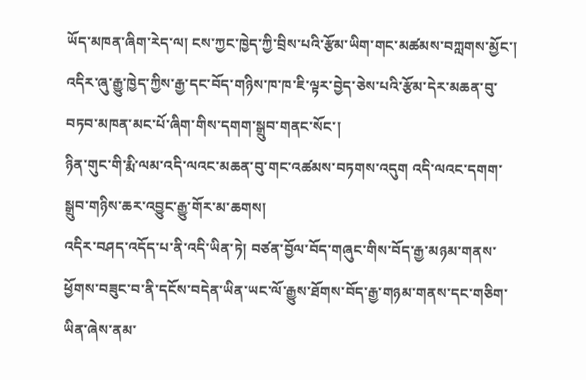ཡོད་མཁན་ཞིག་རེད་ལ། ངས་ཀྱང་ཁྱེད་ཀྱི་བྲིས་པའི་རྩོམ་ཡིག་གང་མཚམས་བཀླགས་མྱོང་།
འདིར་ཞུ་རྒྱུ་ཁྱེད་ཀྱིས་རྒྱ་དང་བོད་གཉིས་ཁ་ཁ་ཇི་ལྟར་བྱེད་ཅེས་པའི་རྩོམ་དེར་མཆན་བུ་བཏབ་མཁན་མང་པོ་ཞིག་གིས་དགག་སྒྲུབ་གནང་སོང་།
ཉིན་གུང་གི་རྨི་ལམ་འདི་ལའང་མཆན་བུ་གང་འཚམས་བཏགས་འདུག འདི་ལའང་དགག་སྒྲུབ་གཉིས་ཆར་འབྱུང་རྒྱུ་གོར་མ་ཆགས།
འདིར་བཤད་འདོད་པ་ནི་འདི་ཡིན་ཏེ། བཙན་བྱོལ་བོད་གཞུང་གིས་བོད་རྒྱ་མཉམ་གནས་ཕྱོགས་བཟུང་བ་ནི་དངོས་བདེན་ཡིན་ཡང་ལོ་རྒྱུས་ཐོགས་བོད་རྒྱ་གཉམ་གནས་དང་གཅིག་ཡིན་ཞེས་ནམ་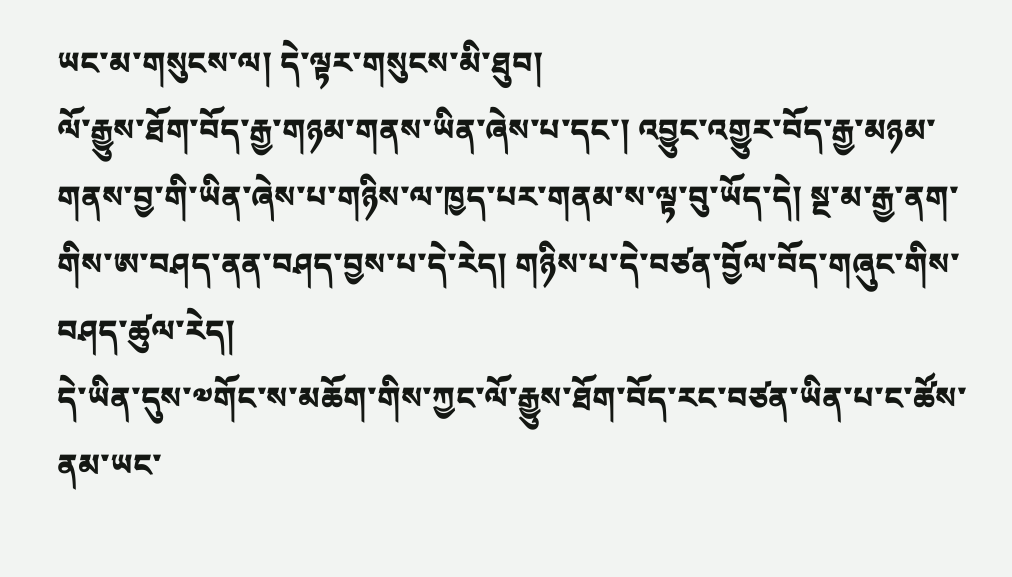ཡང་མ་གསུངས་ལ། དེ་ལྟར་གསུངས་མི་ཐུབ།
ལོ་རྒྱུས་ཐོག་བོད་རྒྱ་གཉམ་གནས་ཡིན་ཞེས་པ་དང་། འབྱུང་འགྱུར་བོད་རྒྱ་མཉམ་གནས་བྱ་གི་ཡིན་ཞེས་པ་གཉིས་ལ་ཁྱད་པར་གནམ་ས་ལྟ་བུ་ཡོད་དེ། སྔ་མ་རྒྱ་ནག་གིས་ཨ་བཤད་ནན་བཤད་བྱས་པ་དེ་རེད། གཉིས་པ་དེ་བཙན་བྱོལ་བོད་གཞུང་གིས་བཤད་ཚུལ་རེད།
དེ་ཡིན་དུས་༧གོང་ས་མཆོག་གིས་ཀྱང་ལོ་རྒྱུས་ཐོག་བོད་རང་བཙན་ཡིན་པ་ང་ཚོས་ནམ་ཡང་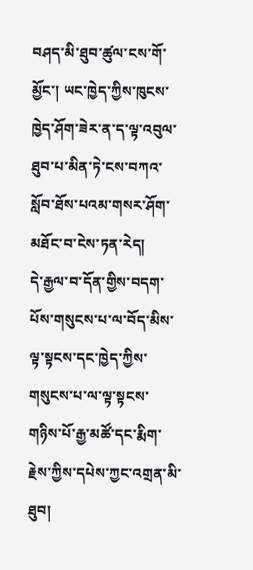བཤད་མི་ཐུབ་ཚུལ་ངས་གོ་མྱོང་། ཡང་ཁྱེད་ཀྱིས་ཁུངས་ཁྱེད་ཤོག་ཟེར་ན་ད་ལྟ་འབུལ་ཐུབ་པ་མིན་ཏེ་ངས་བཀའ་སློབ་ཐོས་པའམ་གསར་ཤོག་མཐོང་བ་ངེས་ཏན་རེད།
དེ་རྒྱལ་བ་དོན་གྱིས་བདག་པོས་གསུངས་པ་ལ་བོད་མིས་ལྟ་སྟངས་དང་ཁྱེད་ཀྱིས་གསུངས་པ་ལ་ལྟ་སྟངས་གཉིས་པོ་རྒྱ་མཚོ་དང་རྨིག་རྗེས་ཀྱིས་དཔེས་ཀྱང་འགྲན་མི་ཐུབ།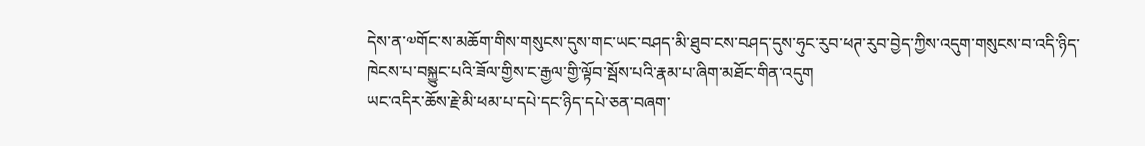དེས་ན་༧གོང་ས་མཆོག་གིས་གསུངས་དུས་གང་ཡང་བཤད་མི་ཐུབ་ངས་བཤད་དུས་ཧུང་རུབ་ཕཊ་རུབ་བྱེད་ཀྱིས་འདུག་གསུངས་བ་འདི་ཉིད་ཁེངས་པ་བསྐྱུང་པའི་ཟོལ་གྱིས་ང་རྒྱལ་གྱི་ལྟོབ་སྦོས་པའི་རྣམ་པ་ཞིག་མཐོང་གིན་འདུག
ཡང་འདིར་ཆོས་རྗེ་མི་ཕམ་པ་དཔེ་དང་ཉིད་དཔེ་ཅན་བཞག་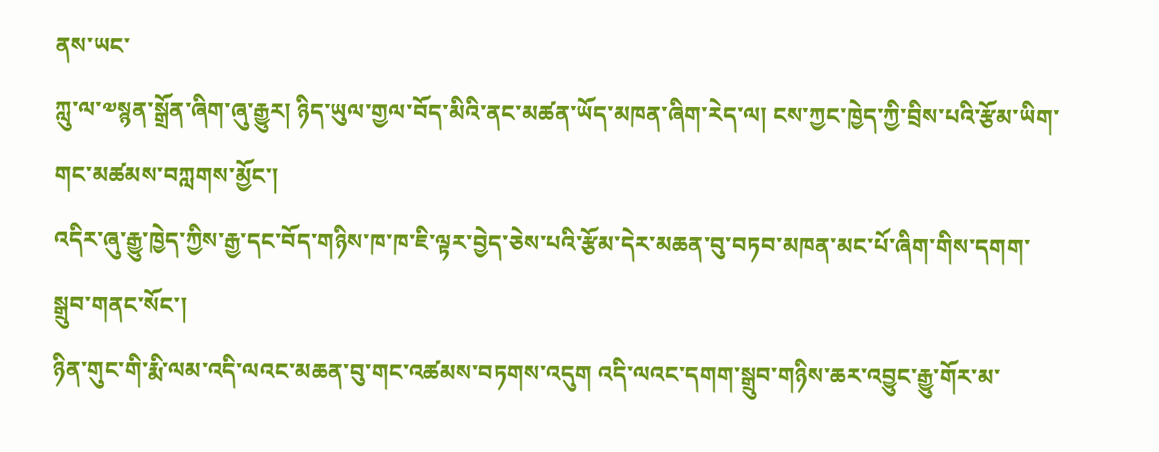ནས་ཡང་
ཀླུ་ལ་༧སྙན་སྒྲོན་ཞིག་ཞུ་རྒྱུར། ཉིད་ཡུལ་གྱལ་བོད་མིའི་ནང་མཚན་ཡོད་མཁན་ཞིག་རེད་ལ། ངས་ཀྱང་ཁྱེད་ཀྱི་བྲིས་པའི་རྩོམ་ཡིག་གང་མཚམས་བཀླགས་མྱོང་།
འདིར་ཞུ་རྒྱུ་ཁྱེད་ཀྱིས་རྒྱ་དང་བོད་གཉིས་ཁ་ཁ་ཇི་ལྟར་བྱེད་ཅེས་པའི་རྩོམ་དེར་མཆན་བུ་བཏབ་མཁན་མང་པོ་ཞིག་གིས་དགག་སྒྲུབ་གནང་སོང་།
ཉིན་གུང་གི་རྨི་ལམ་འདི་ལའང་མཆན་བུ་གང་འཚམས་བཏགས་འདུག འདི་ལའང་དགག་སྒྲུབ་གཉིས་ཆར་འབྱུང་རྒྱུ་གོར་མ་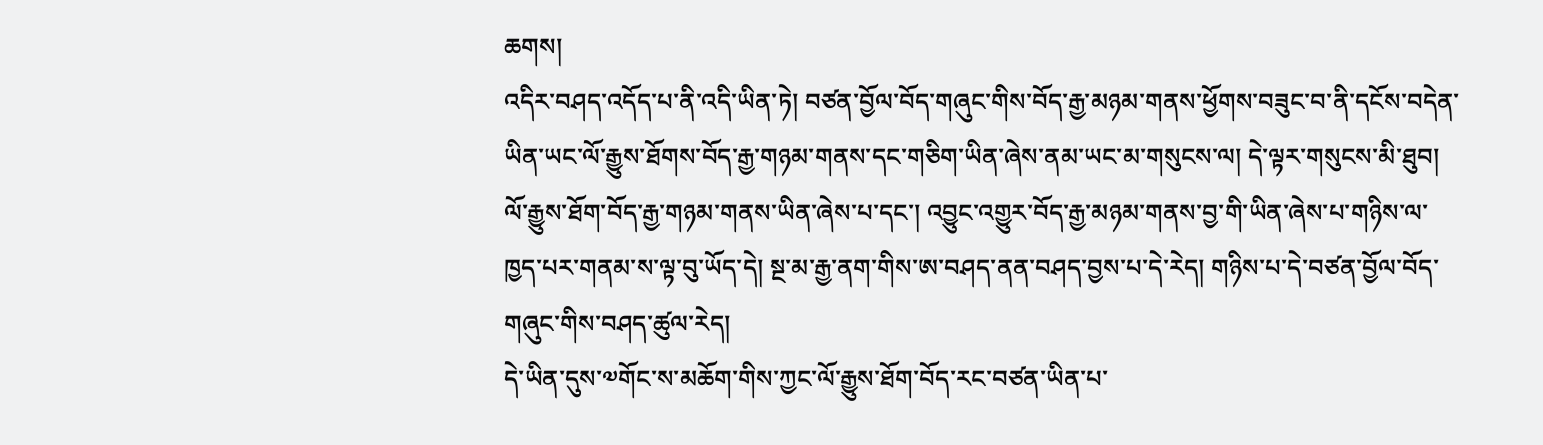ཆགས།
འདིར་བཤད་འདོད་པ་ནི་འདི་ཡིན་ཏེ། བཙན་བྱོལ་བོད་གཞུང་གིས་བོད་རྒྱ་མཉམ་གནས་ཕྱོགས་བཟུང་བ་ནི་དངོས་བདེན་ཡིན་ཡང་ལོ་རྒྱུས་ཐོགས་བོད་རྒྱ་གཉམ་གནས་དང་གཅིག་ཡིན་ཞེས་ནམ་ཡང་མ་གསུངས་ལ། དེ་ལྟར་གསུངས་མི་ཐུབ།
ལོ་རྒྱུས་ཐོག་བོད་རྒྱ་གཉམ་གནས་ཡིན་ཞེས་པ་དང་། འབྱུང་འགྱུར་བོད་རྒྱ་མཉམ་གནས་བྱ་གི་ཡིན་ཞེས་པ་གཉིས་ལ་ཁྱད་པར་གནམ་ས་ལྟ་བུ་ཡོད་དེ། སྔ་མ་རྒྱ་ནག་གིས་ཨ་བཤད་ནན་བཤད་བྱས་པ་དེ་རེད། གཉིས་པ་དེ་བཙན་བྱོལ་བོད་གཞུང་གིས་བཤད་ཚུལ་རེད།
དེ་ཡིན་དུས་༧གོང་ས་མཆོག་གིས་ཀྱང་ལོ་རྒྱུས་ཐོག་བོད་རང་བཙན་ཡིན་པ་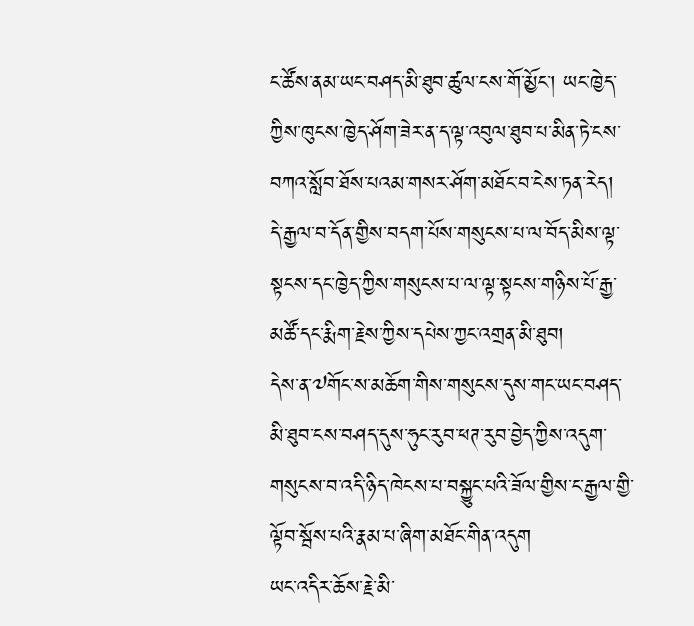ང་ཚོས་ནམ་ཡང་བཤད་མི་ཐུབ་ཚུལ་ངས་གོ་མྱོང་། ཡང་ཁྱེད་ཀྱིས་ཁུངས་ཁྱེད་ཤོག་ཟེར་ན་ད་ལྟ་འབུལ་ཐུབ་པ་མིན་ཏེ་ངས་བཀའ་སློབ་ཐོས་པའམ་གསར་ཤོག་མཐོང་བ་ངེས་ཏན་རེད།
དེ་རྒྱལ་བ་དོན་གྱིས་བདག་པོས་གསུངས་པ་ལ་བོད་མིས་ལྟ་སྟངས་དང་ཁྱེད་ཀྱིས་གསུངས་པ་ལ་ལྟ་སྟངས་གཉིས་པོ་རྒྱ་མཚོ་དང་རྨིག་རྗེས་ཀྱིས་དཔེས་ཀྱང་འགྲན་མི་ཐུབ།
དེས་ན་༧གོང་ས་མཆོག་གིས་གསུངས་དུས་གང་ཡང་བཤད་མི་ཐུབ་ངས་བཤད་དུས་ཧུང་རུབ་ཕཊ་རུབ་བྱེད་ཀྱིས་འདུག་གསུངས་བ་འདི་ཉིད་ཁེངས་པ་བསྐྱུང་པའི་ཟོལ་གྱིས་ང་རྒྱལ་གྱི་ལྟོབ་སྦོས་པའི་རྣམ་པ་ཞིག་མཐོང་གིན་འདུག
ཡང་འདིར་ཆོས་རྗེ་མི་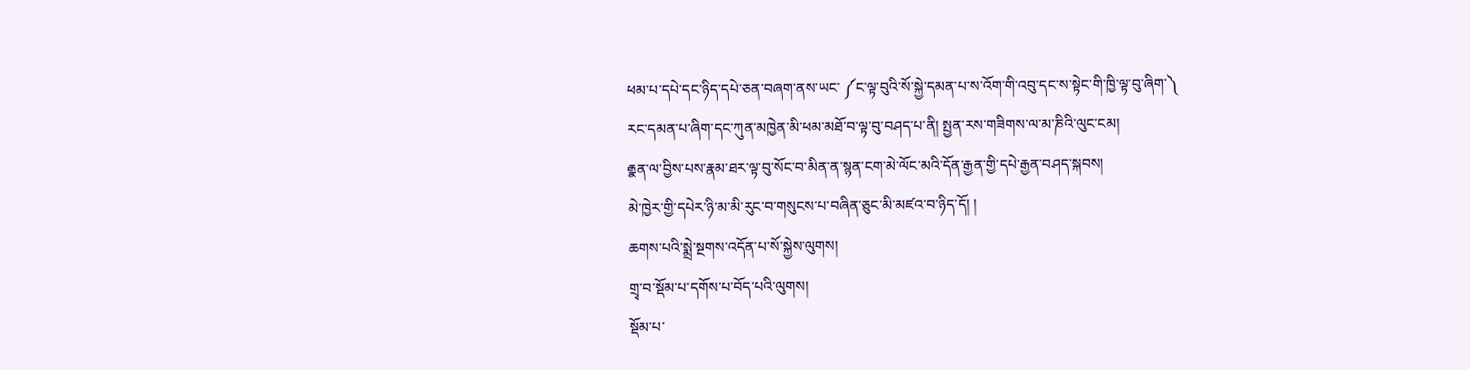ཕམ་པ་དཔེ་དང་ཉིད་དཔེ་ཅན་བཞག་ནས་ཡང་ ༼ང་ལྟ་བུའི་སོ་སྐྱེ་དམན་པ་ས་འོག་གི་འབུ་དང་ས་སྟེང་གི་ཁྱི་ལྟ་བུ་ཞིག་༽
རང་དམན་པ་ཞིག་དང་ཀུན་མཁྱེན་མི་ཕམ་མཐོ་བ་ལྟ་བུ་བཤད་པ་ནི། སྤྱན་རས་གཟིགས་ལ་མ་ཎིའི་ལུང་ངམ།
རྒྣན་ལ་བྱིས་པས་རྣམ་ཐར་ལྟ་བུ་སོང་བ་མིན་ན་སྙན་ངག་མེ་ལོང་མའི་དོན་རྒྱན་གྱི་དཔེ་རྒྱན་བཤད་སྐབས།
མེ་ཁྱེར་གྱི་དཔེར་ཉི་མ་མི་རུང་བ་གསུངས་པ་བཞིན་ཅུང་མི་མཛའ་བ་ཉིད་དོ། །
ཆགས་པའི་སྨྲེ་སྔགས་འདོན་པ་སོ་སྐྱེས་ལུགས།
གྲྭ་བ་སྡོམ་པ་དགོས་པ་བོད་པའི་ལུགས།
སྡོམ་པ་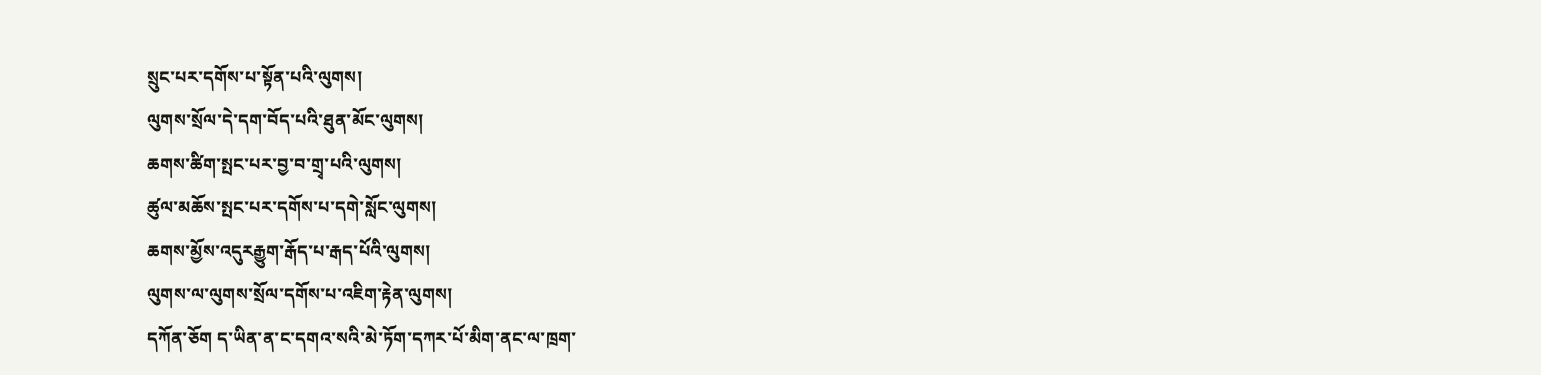སྲུང་པར་དགོས་པ་སྟོན་པའི་ལུགས།
ལུགས་སྲོལ་དེ་དག་བོད་པའི་ཐུན་མོང་ལུགས།
ཆགས་ཚིག་སྤང་པར་བྱ་བ་གྲྭ་པའི་ལུགས།
ཚུལ་མཆོས་སྤང་པར་དགོས་པ་དགེ་སློང་ལུགས།
ཆགས་མྱོས་འདུརརྒྱུག་རྒོད་པ་རྒད་པོའི་ལུགས།
ལུགས་ལ་ལུགས་སྲོལ་དགོས་པ་འཇིག་རྟེན་ལུགས།
དཀོན་ཅོག ད་ཡིན་ན་ང་དགའ་སའི་མེ་ཏོག་དཀར་པོ་མིག་ནང་ལ་ཁྲག་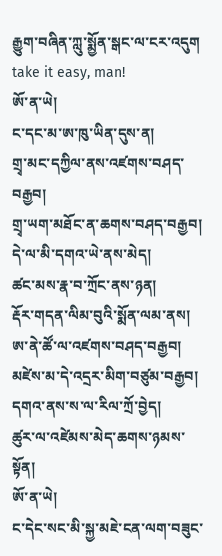རྒྱུག་བཞིན་ཀླུ་སྨྱོན་སྒང་ལ་ངར་འདུག take it easy, man!
ཨོ་ན་ཡེ།
ང་དང་མ་ཨ་ཁུ་ཡིན་དུས་ན།
གྲྭ་མང་དཀྱིལ་ནས་འཛགས་བཤད་བརྒྱབ།
གྲྭ་ཡག་མཐོང་ན་ཆགས་བཤད་བརྒྱབ།
དེ་ལ་མི་དགའ་ཡེ་ནས་མེད།
ཚང་མས་རྣ་བ་ཀྲོང་ནས་ཉན།
རྡོར་གདན་ལིམ་བུའི་སྨོན་ལམ་ནས།
ཨ་ནེ་ཚོ་ལ་འཛགས་བཤད་བརྒྱབ།
མཛེས་མ་དེ་འདྲར་མིག་བཙུམ་བརྒྱབ།
དགའ་ནས་ས་ལ་རིལ་ཀྲོ་བྱེད།
ཚུར་ལ་འཛེམས་མེད་ཆགས་ཉམས་སྟོན།
ཨོ་ན་ཡེ།
ང་དེང་སང་མི་སྐྱ་མཇེ་ངན་ལག་བཟུང་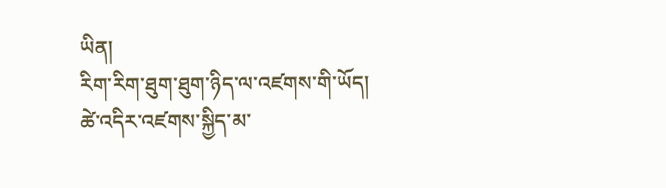ཡིན།
རིག་རིག་ཐུག་ཐུག་ཉིད་ལ་འཛགས་གི་ཡོད།
ཚེ་འདིར་འཛགས་སྐྱིད་མ་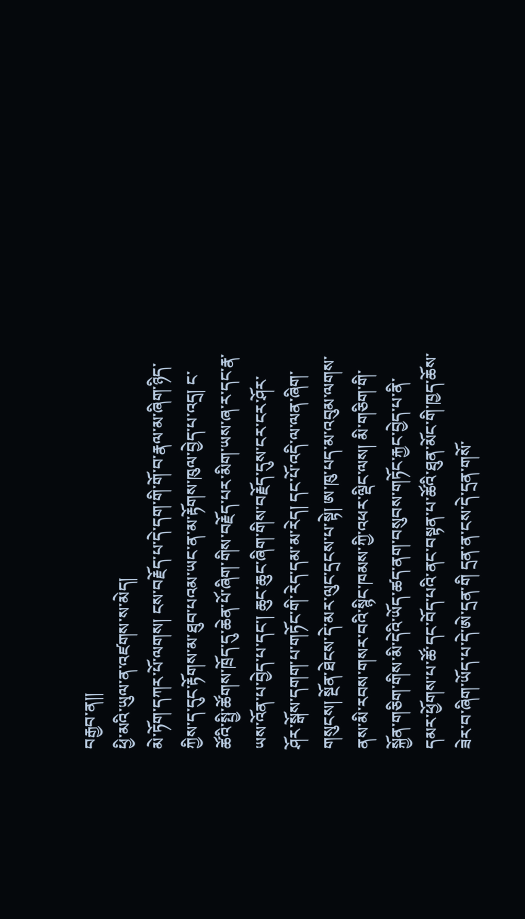བརྒྱབ་ན།།
ཕྱི་མའི་ཡུལ་ན་འཛགས་ས་མེད།
མེ་ཏོག་དཀར་པོ་ལགས། ངས་བརྗོད་པ་དེ་དག་གི་གོ་བ་རྣལ་མ་ཞིག་ཉིད་ཀྱིས་ད་དུང་རྟོགས་མ་ཐུབ་པའམ་ཡང་ན་མ་རྟོགས་ཁུལ་བྱེད་པ་འདྲ། ང་ཚོའི་སྤྱི་ཚོགས་ཁྲོད་དུ་ཆེན་པོ་ཞིག་གིས་བརྗོད་པར་མིག་ཡས་ཞ་ར་དང་རྣ་ཡས་འོན་པ་བྱེད་པ་དང་། ཆུང་ཆུང་ཞིག་གིས་བརྗོད་དུས་ངར་ངར་ཤོར་ཤོར་སྒོས་དགག་པ་གཏོང་གི་རེད་དམ་མ་རེད། དང་པོ་འདི་ལ་ལན་ཞིག་གསུངས། སྔོན་ཐེངས་དེ་མར་ལུང་དྲངས་པ་སྟེ། ཨ་ཁུ་པད་མ་འབུམ་ལགས་ནས་མི་རབས་གསར་བའི་སྙིང་ཁམས་ཀྱི་འཕར་ལྡིང་ལས། མི་གཅིག་གི་སྐྱོན་གཅིག་གིས་མི་དེའི་ཡོད་ཚད་ནག་བསུབས་གཏོང་རྐྱང་བྱེད་པ་ནི་དམར་ཕྱོགས་པ་ཚོ་དང་བོད་པའི་ནང་བསྟན་པ་ཚོའི་ཐུན་མོང་གི་ཁྱད་ཆོས་ཟེར་བ་ཞིག་ཡོད་པ་དེ་ཨེ་དྲན་གི དྲན་ན་ངས་དེ་དྲན་གསོ་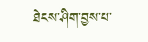ཐེངས་ཤིག་བྱས་པ་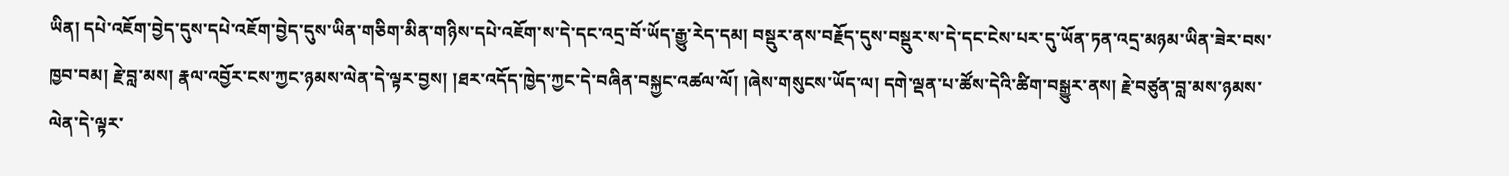ཡིན། དཔེ་འཇོག་བྱེད་དུས་དཔེ་འཇོག་བྱེད་དུས་ཡིན་གཅིག་མིན་གཉིས་དཔེ་འཇོག་ས་དེ་དང་འདྲ་བོ་ཡོད་རྒྱུ་རེད་དམ། བསྡུར་ནས་བརྗོད་དུས་བསྡུར་ས་དེ་དང་ངེས་པར་དུ་ཡོན་ཏན་འདྲ་མཉམ་ཡིན་ཟེར་བས་ཁྱབ་བམ། རྗེ་བླ་མས། རྣལ་འབྱོར་ངས་ཀྱང་ཉམས་ལེན་དེ་ལྟར་བྱས། །ཐར་འདོད་ཁྱེད་ཀྱང་དེ་བཞིན་བསྐྱང་འཚལ་ལོ། །ཞེས་གསུངས་ཡོད་ལ། དགེ་ལྡན་པ་ཚོས་དེའི་ཚིག་བསྒྱུར་ནས། རྗེ་བཙུན་བླ་མས་ཉམས་ལེན་དེ་ལྟར་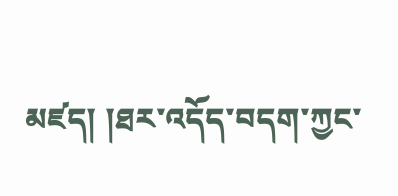མཛད། །ཐར་འདོད་བདག་ཀྱང་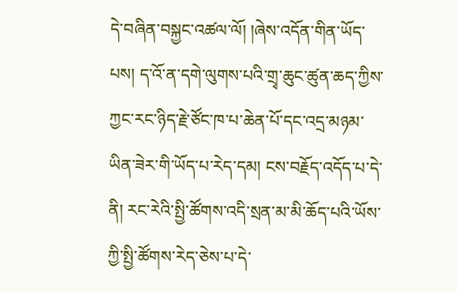དེ་བཞིན་བསྐྱང་འཚལ་ལོ། །ཞེས་འདོན་གིན་ཡོད་པས། ད་འོ་ན་དགེ་ལུགས་པའི་གྲྭ་ཆུང་ཚུན་ཆད་ཀྱིས་ཀྱང་རང་ཉིད་རྗེ་ཙོང་ཁ་པ་ཆེན་པོ་དང་འདྲ་མཉམ་ཡིན་ཟེར་གི་ཡོད་པ་རེད་དམ། ངས་བརྗོད་འདོད་པ་དེ་ནི། རང་རེའི་སྤྱི་ཚོགས་འདི་སྲན་མ་མི་ཆོད་པའི་ཡོས་ཀྱི་སྤྱི་ཚོགས་རེད་ཅེས་པ་དེ་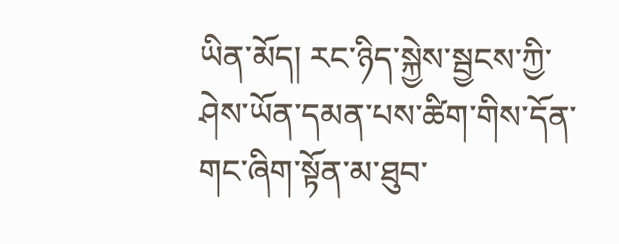ཡིན་མོད། རང་ཉིད་སྐྱེས་སྦྱངས་ཀྱི་ཤེས་ཡོན་དམན་པས་ཚིག་གིས་དོན་གང་ཞིག་སྟོན་མ་ཐུབ་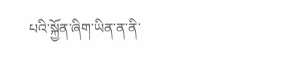པའི་སྐྱོན་ཞིག་ཡིན་ན་ནི་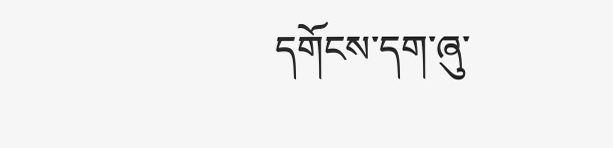དགོངས་དག་ཞུ་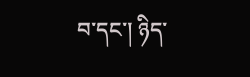བ་དང་། ཉིད་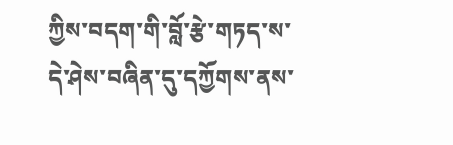ཀྱིས་བདག་གི་བློ་རྩེ་གཏད་ས་དེ་ཤེས་བཞིན་དུ་དཀྱོགས་ནས་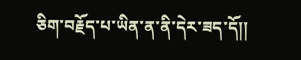ཅིག་བརྗོད་པ་ཡིན་ན་ནི་དེར་ཟད་དོ།།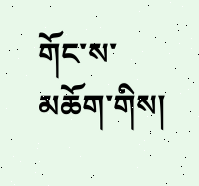གོང་ས་མཆོག་གིས།